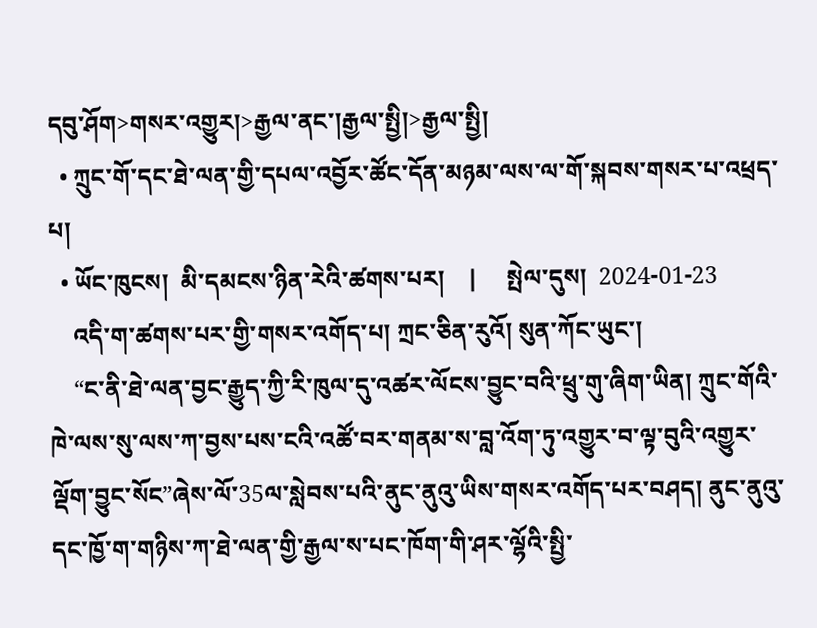དབུ་ཤོག>གསར་འགྱུར།>རྒྱལ་ནང་།རྒྱལ་སྤྱི།>རྒྱལ་སྤྱི།
  • ཀྲུང་གོ་དང་ཐེ་ལན་གྱི་དཔལ་འབྱོར་ཚོང་དོན་མཉམ་ལས་ལ་གོ་སྐབས་གསར་པ་འཕྲད་པ།
  • ཡོང་ཁུངས།  མི་དམངས་ཉིན་རེའི་ཚགས་པར།    |     སྤེལ་དུས།  2024-01-23
    འདི་ག་ཚགས་པར་གྱི་གསར་འགོད་པ། ཀྲང་ཅིན་རུའོ། སུན་ཀོང་ཡུང་།
    “ང་ནི་ཐེ་ལན་བྱང་རྒྱུད་ཀྱི་རི་ཁུལ་དུ་འཚར་ལོངས་བྱུང་བའི་ཕྲུ་གུ་ཞིག་ཡིན། ཀྲུང་གོའི་ཁེ་ལས་སུ་ལས་ཀ་བྱས་པས་ངའི་འཚོ་བར་གནམ་ས་བླ་འོག་ཏུ་འགྱུར་བ་ལྟ་བུའི་འགྱུར་ལྡོག་བྱུང་སོང”ཞེས་ལོ་35ལ་སླེབས་པའི་ནུང་ནུའུ་ཡིས་གསར་འགོད་པར་བཤད། ནུང་ནུའུ་དང་ཁྱོ་ག་གཉིས་ཀ་ཐེ་ལན་གྱི་རྒྱལ་ས་པང་ཁོག་གི་ཤར་ལྷོའི་སྤྱི་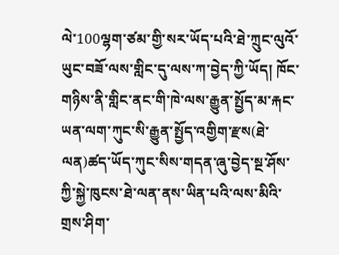ལེ་100ལྷག་ཙམ་གྱི་སར་ཡོད་པའི་ཐེ་ཀྲུང་ལུའོ་ཡུང་བཟོ་ལས་གླིང་དུ་ལས་ཀ་བྱེད་ཀྱི་ཡོད། ཁོང་གཉིས་ནི་གླིང་ནང་གི་ཁེ་ལས་རྒྱུན་སྤྱོད་མ་རྐང་ཡན་ལག་ཀུང་སི་རྒྱུན་སྤྱོད་འགྱིག་རྫས(ཐེ་ལན)ཚད་ཡོད་ཀུང་སིས་གདན་ཞུ་བྱེད་སྔ་ཤོས་ཀྱི་སྐྱེ་ཁུངས་ཐེ་ལན་ནས་ཡིན་པའི་ལས་མིའི་གྲས་ཤིག་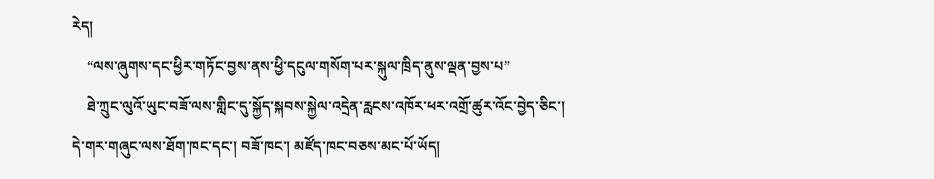རེད།
    “ལས་ཞུགས་དང་ཕྱིར་གཏོང་བྱས་ནས་ཕྱི་དངུལ་གསོག་པར་སྐུལ་ཁྲིད་ནུས་ལྡན་བྱས་པ”
    ཐེ་ཀྲུང་ལུའོ་ཡུང་བཟོ་ལས་གླིང་དུ་སྐྱོད་སྐབས་སྐྱེལ་འདྲེན་རླངས་འཁོར་ཕར་འགྲོ་ཚུར་འོང་བྱེད་ཅིང་། དེ་གར་གཞུང་ལས་ཐོག་ཁང་དང་། བཟོ་ཁང་། མཛོད་ཁང་བཅས་མང་པོ་ཡོད།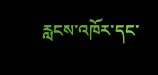རླངས་འཁོར་དང་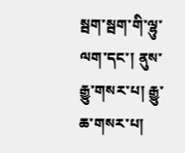སྦག་སྦག་གི་ལྷུ་ལག་དང་། ནུས་རྒྱུ་གསར་པ། རྒྱུ་ཆ་གསར་པ།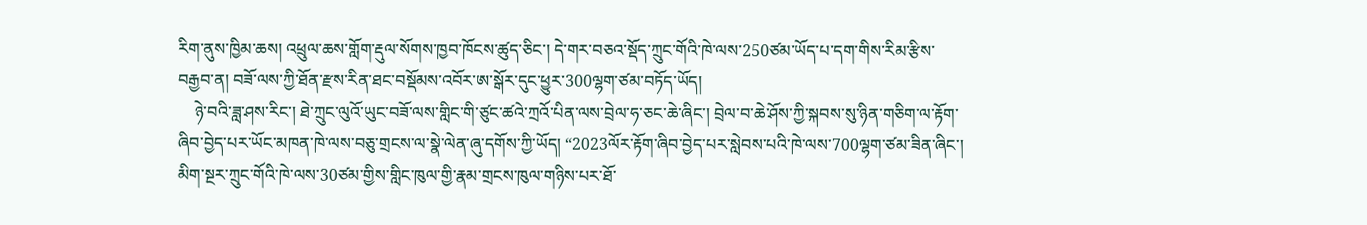རིག་ནུས་ཁྱིམ་ཆས། འཕྲུལ་ཆས་གློག་རྡུལ་སོགས་ཁྱབ་ཁོངས་ཚུད་ཅིང་། དེ་གར་བཅའ་སྡོད་ཀྲུང་གོའི་ཁེ་ལས་250ཙམ་ཡོད་པ་དག་གིས་རིམ་རྩིས་བརྒྱབ་ན། བཟོ་ལས་ཀྱི་ཐོན་རྫས་རིན་ཐང་བསྡོམས་འབོར་ཨ་སྒོར་དུང་ཕྱུར་300ལྷག་ཙམ་བཏོད་ཡོད།
    ཉེ་བའི་ཟླ་ཤས་རིང་། ཐེ་ཀྲུང་ལུའོ་ཡུང་བཟོ་ལས་གླིང་གི་ཙུང་ཚའེ་ཀྲའོ་པིན་ལས་བྲེལ་ཧ་ཅང་ཆེ་ཞིང་། བྲེལ་བ་ཆེ་ཤོས་ཀྱི་སྐབས་སུ་ཉིན་གཅིག་ལ་རྟོག་ཞིབ་བྱེད་པར་ཡོང་མཁན་ཁེ་ལས་བཅུ་གྲངས་ལ་སྣེ་ལེན་ཞུ་དགོས་ཀྱི་ཡོད། “2023ལོར་རྟོག་ཞིབ་བྱེད་པར་སླེབས་པའི་ཁེ་ལས་700ལྷག་ཙམ་ཟིན་ཞིང་། མིག་སྔར་ཀྲུང་གོའི་ཁེ་ལས་30ཙམ་གྱིས་གླིང་ཁུལ་གྱི་རྣམ་གྲངས་ཁུལ་གཉིས་པར་ཐོ་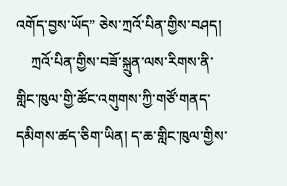འགོད་བྱས་ཡོད” ཅེས་ཀྲའོ་པིན་གྱིས་བཤད།
    ཀྲའོ་པིན་གྱིས་བཟོ་སྐྲུན་ལས་རིགས་ནི་གླིང་ཁུལ་གྱི་ཚོང་འགུགས་ཀྱི་གཙོ་གནད་དམིགས་ཚད་ཅིག་ཡིན། ད་ཆ་གླིང་ཁུལ་གྱིས་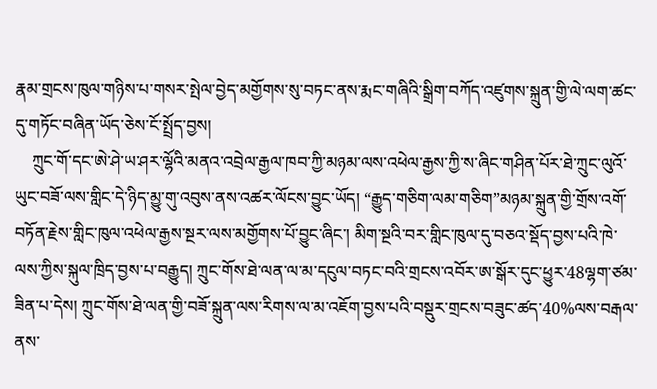རྣམ་གྲངས་ཁུལ་གཉིས་པ་གསར་སྤེལ་བྱེད་མགྱོགས་སུ་བཏང་ནས་རྨང་གཞིའི་སྒྲིག་བཀོད་འཛུགས་སྐྲུན་གྱི་ལེ་ལག་ཚང་དུ་གཏོང་བཞིན་ཡོད་ཅེས་ངོ་སྤྲོད་བྱས།
    ཀྲུང་གོ་དང་ཨེ་ཤེ་ཡ་ཤར་ལྷོའི་མནའ་འབྲེལ་རྒྱལ་ཁབ་ཀྱི་མཉམ་ལས་འཕེལ་རྒྱས་ཀྱི་ས་ཞིང་གཤིན་པོར་ཐེ་ཀྲུང་ལུའོ་ཡུང་བཟོ་ལས་གླིང་དེ་ཉིད་མྱུ་གུ་འབུས་ནས་འཚར་ལོངས་བྱུང་ཡོད། “རྒྱུད་གཅིག་ལམ་གཅིག”མཉམ་སྐྲུན་གྱི་གྲོས་འགོ་བཏོན་རྗེས་གླིང་ཁུལ་འཕེལ་རྒྱས་སྔར་ལས་མགྱོགས་པོ་བྱུང་ཞིང་། མིག་སྔའི་བར་གླིང་ཁུལ་དུ་བཅའ་སྡོད་བྱས་པའི་ཁེ་ལས་ཀྱིས་སྐུལ་ཁྲིད་བྱས་པ་བརྒྱུད། ཀྲུང་གོས་ཐེ་ལན་ལ་མ་དངུལ་བཏང་བའི་གྲངས་འབོར་ཨ་སྒོར་དུང་ཕྱུར་48ལྷག་ཙམ་ཟིན་པ་དེས། ཀྲུང་གོས་ཐེ་ལན་གྱི་བཟོ་སྐྲུན་ལས་རིགས་ལ་མ་འཇོག་བྱས་པའི་བསྡུར་གྲངས་བཟུང་ཚད་40%ལས་བརྒལ་ནས་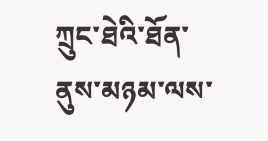ཀྲུང་ཐེའི་ཐོན་ནུས་མཉམ་ལས་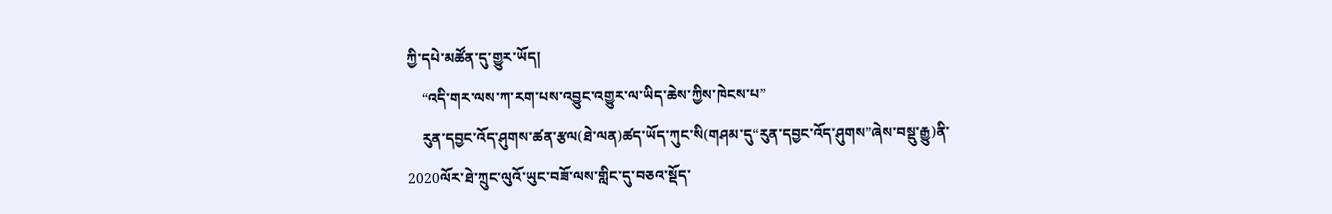ཀྱི་དཔེ་མཚོན་དུ་གྱུར་ཡོད།
    “འདི་གར་ལས་ཀ་རག་པས་འབྱུང་འགྱུར་ལ་ཡིད་ཆེས་ཀྱིས་ཁེངས་པ”
    རུན་དབྱང་འོད་ཤུགས་ཚན་རྩལ(ཐེ་ལན)ཚད་ཡོད་ཀུང་སི(གཤམ་དུ“རུན་དབྱང་འོད་ཤུགས”ཞེས་བསྡུ་རྒྱུ)ནི་2020ལོར་ཐེ་ཀྲུང་ལུའོ་ཡུང་བཟོ་ལས་གླིང་དུ་བཅའ་སྡོད་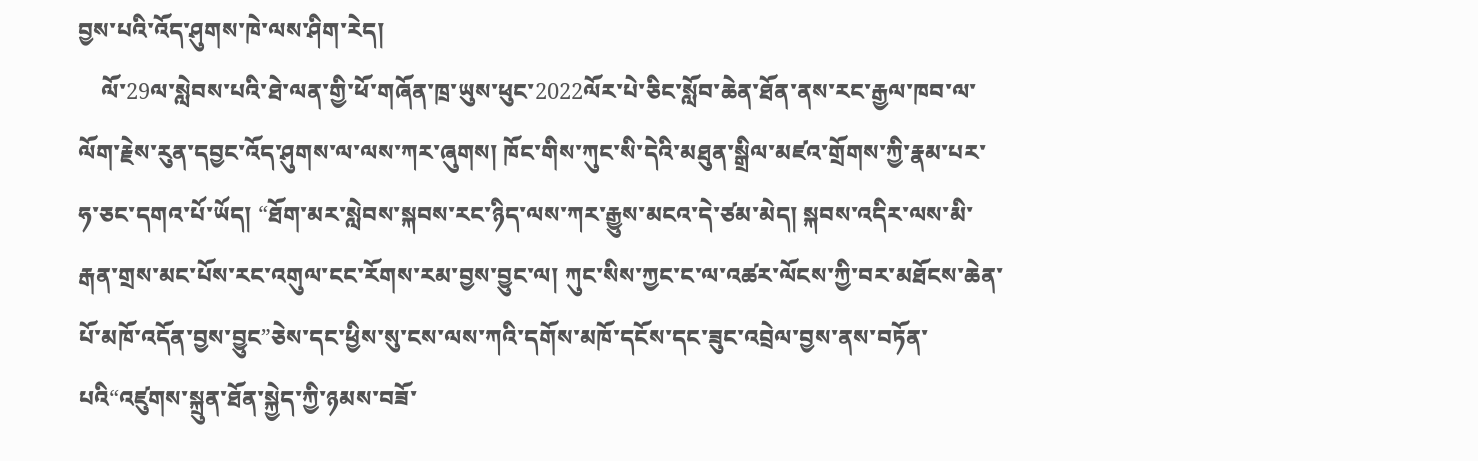བྱས་པའི་འོད་ཤུགས་ཁེ་ལས་ཤིག་རེད།
    ལོ་29ལ་སླེབས་པའི་ཐེ་ལན་གྱི་ཕོ་གཞོན་ཁྲ་ཡུས་ཕུང་2022ལོར་པེ་ཅིང་སློབ་ཆེན་ཐོན་ནས་རང་རྒྱལ་ཁབ་ལ་ལོག་རྗེས་རུན་དབྱང་འོད་ཤུགས་ལ་ལས་ཀར་ཞུགས། ཁོང་གིས་ཀུང་སི་དེའི་མཐུན་སྒྲིལ་མཛའ་གྲོགས་ཀྱི་རྣམ་པར་ཧ་ཅང་དགའ་པོ་ཡོད། “ཐོག་མར་སླེབས་སྐབས་རང་ཉིད་ལས་ཀར་རྒྱུས་མངའ་དེ་ཙམ་མེད། སྐབས་འདིར་ལས་མི་རྒན་གྲས་མང་པོས་རང་འགུལ་ངང་རོགས་རམ་བྱས་བྱུང་ལ། ཀུང་སིས་ཀྱང་ང་ལ་འཚར་ལོངས་ཀྱི་བར་མཐོངས་ཆེན་པོ་མཁོ་འདོན་བྱས་བྱུང”ཅེས་དང་ཕྱིས་སུ་ངས་ལས་ཀའི་དགོས་མཁོ་དངོས་དང་ཟུང་འབྲེལ་བྱས་ནས་བཏོན་པའི“འཛུགས་སྐྲུན་ཐོན་སྐྱེད་ཀྱི་ཉམས་བཟོ་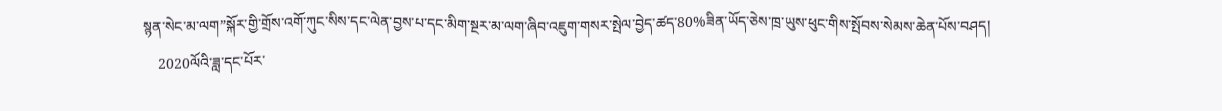སྙན་སེང་མ་ལག”སྐོར་གྱི་གྲོས་འགོ་ཀུང་སིས་དང་ལེན་བྱས་པ་དང་མིག་སྔར་མ་ལག་ཞིབ་འཇུག་གསར་སྤེལ་བྱེད་ཚད་80%ཟིན་ཡོད་ཅེས་ཁྲ་ཡུས་ཕུང་གིས་སྤོབས་སེམས་ཆེན་པོས་བཤད།
    2020ལོའི་ཟླ་དང་པོར་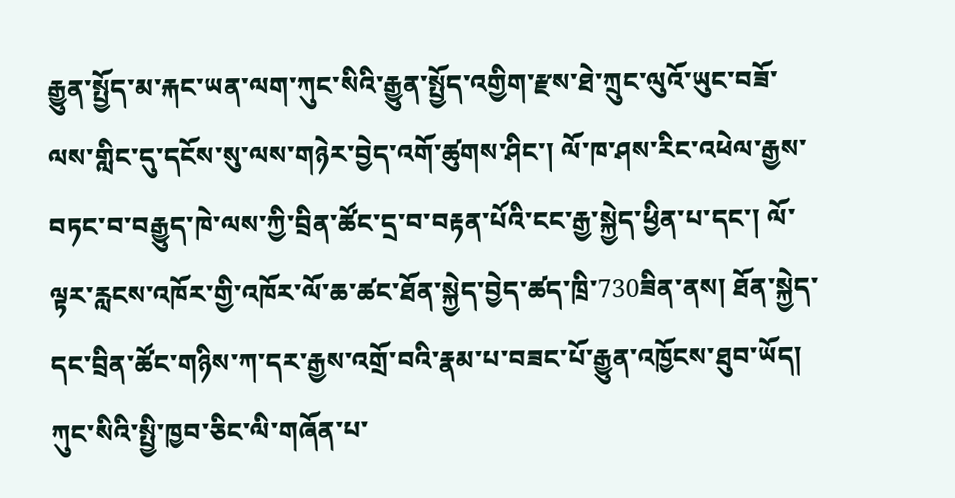རྒྱུན་སྤྱོད་མ་རྐང་ཡན་ལག་ཀུང་སིའི་རྒྱུན་སྤྱོད་འགྱིག་རྫས་ཐེ་ཀྲུང་ལུའོ་ཡུང་བཟོ་ལས་གླིང་དུ་དངོས་སུ་ལས་གཉེར་བྱེད་འགོ་ཚུགས་ཤིང་། ལོ་ཁ་ཤས་རིང་འཕེལ་རྒྱས་བཏང་བ་བརྒྱུད་ཁེ་ལས་ཀྱི་བྲིན་ཚོང་དྲ་བ་བརྟན་པོའི་ངང་རྒྱ་སྐྱེད་ཕྱིན་པ་དང་། ལོ་ལྟར་རླངས་འཁོར་གྱི་འཁོར་ལོ་ཆ་ཚང་ཐོན་སྐྱེད་བྱེད་ཚད་ཁྲི་730ཟིན་ནས། ཐོན་སྐྱེད་དང་བྲིན་ཚོང་གཉིས་ཀ་དར་རྒྱས་འགྲོ་བའི་རྣམ་པ་བཟང་པོ་རྒྱུན་འཁྱོངས་ཐུབ་ཡོད། ཀུང་སིའི་སྤྱི་ཁྱབ་ཅིང་ལི་གཞོན་པ་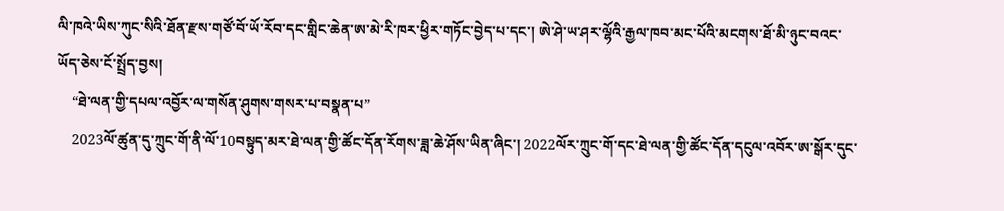ལི་ཁའེ་ཡིས་ཀུང་སིའི་ཐོན་རྫས་གཙོ་བོ་ཡོ་རོབ་དང་གླིང་ཆེན་ཨ་མེ་རི་ཁར་ཕྱིར་གཏོང་བྱེད་པ་དང་། ཨེ་ཤེ་ཡ་ཤར་ལྷོའི་རྒྱལ་ཁབ་མང་པོའི་མངགས་ཐོ་མི་ཉུང་བའང་ཡོད་ཅེས་ངོ་སྤྲོད་བྱས།
    “ཐེ་ལན་གྱི་དཔལ་འབྱོར་ལ་གསོན་ཤུགས་གསར་པ་བསྣན་པ”
    2023ལོ་ཚུན་དུ་ཀྲུང་གོ་ནི་ལོ་10བསྟུད་མར་ཐེ་ལན་གྱི་ཚོང་དོན་རོགས་ཟླ་ཆེ་ཤོས་ཡིན་ཞིང་། 2022ལོར་ཀྲུང་གོ་དང་ཐེ་ལན་གྱི་ཚོང་དོན་དངུལ་འབོར་ཨ་སྒོར་དུང་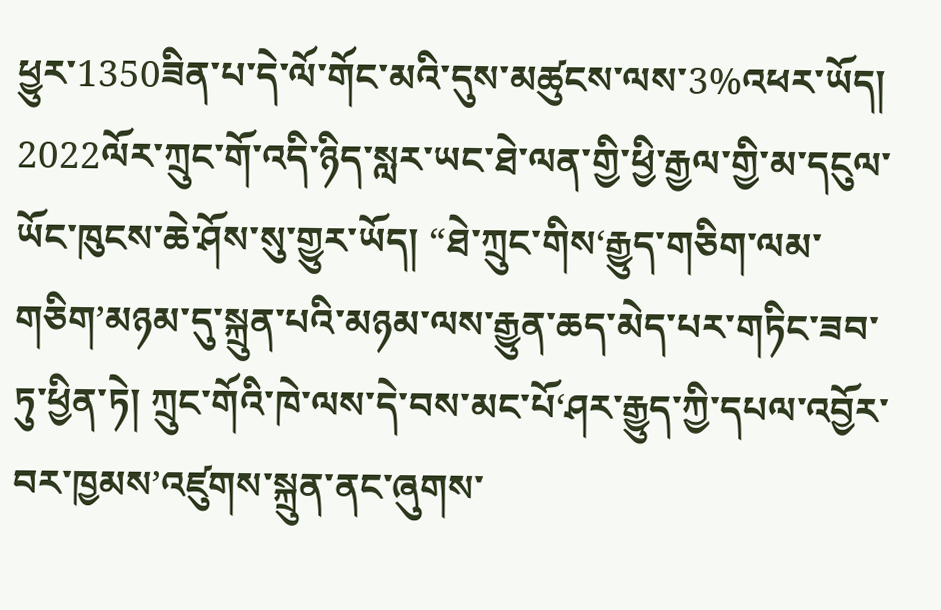ཕྱུར་1350ཟིན་པ་དེ་ལོ་གོང་མའི་དུས་མཚུངས་ལས་3%འཕར་ཡོད། 2022ལོར་ཀྲུང་གོ་འདི་ཉིད་སླར་ཡང་ཐེ་ལན་གྱི་ཕྱི་རྒྱལ་གྱི་མ་དངུལ་ཡོང་ཁུངས་ཆེ་ཤོས་སུ་གྱུར་ཡོད། “ཐེ་ཀྲུང་གིས‘རྒྱུད་གཅིག་ལམ་གཅིག’མཉམ་དུ་སྐྲུན་པའི་མཉམ་ལས་རྒྱུན་ཆད་མེད་པར་གཏིང་ཟབ་ཏུ་ཕྱིན་ཏེ། ཀྲུང་གོའི་ཁེ་ལས་དེ་བས་མང་པོ‘ཤར་རྒྱུད་ཀྱི་དཔལ་འབྱོར་བར་ཁྱམས’འཛུགས་སྐྲུན་ནང་ཞུགས་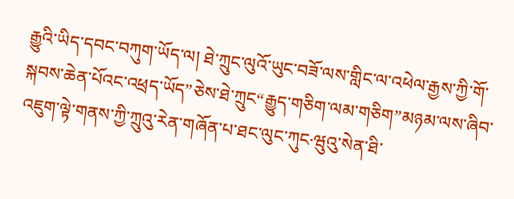རྒྱུའི་ཡིད་དབང་བཀུག་ཡོད་ལ། ཐེ་ཀྲུང་ལུའོ་ཡུང་བཟོ་ལས་གླིང་ལ་འཕེལ་རྒྱས་ཀྱི་གོ་སྐབས་ཆེན་པོའང་འཕྲད་ཡོད”ཅེས་ཐེ་ཀྲུང“རྒྱུད་གཅིག་ལམ་གཅིག”མཉམ་ལས་ཞིབ་འཇུག་ལྟེ་གནས་ཀྱི་ཀྲུའུ་རེན་གཞོན་པ་ཐང་ལུང་ཀུང·ཝུའུ་སེན་ཐི་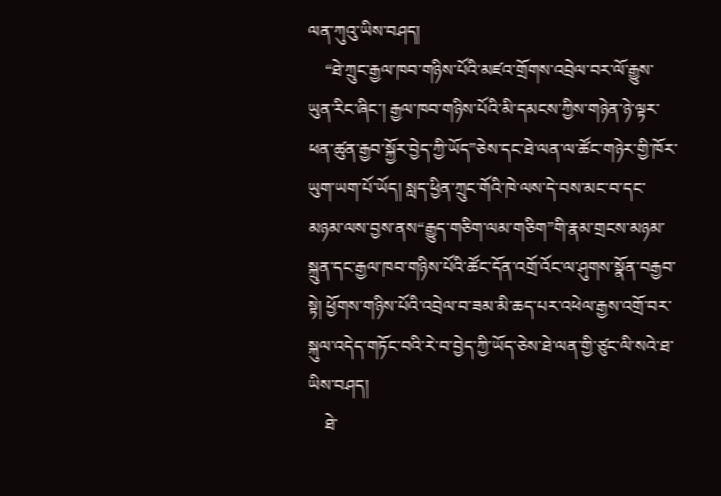ལན་ཀུའུ་ཡིས་བཤད།
    “ཐེ་ཀྲུང་རྒྱལ་ཁབ་གཉིས་པོའི་མཛའ་གྲོགས་འབྲེལ་བར་ལོ་རྒྱུས་ཡུན་རིང་ཞིང་། རྒྱལ་ཁབ་གཉིས་པོའི་མི་དམངས་ཀྱིས་གཉེན་ཉེ་ལྟར་ཕན་ཚུན་རྒྱབ་སྐྱོར་བྱེད་ཀྱི་ཡོད”ཅེས་དང་ཐེ་ལན་ལ་ཚོང་གཉེར་གྱི་ཁོར་ཡུག་ཡག་པོ་ཡོད། སླད་ཕྱིན་ཀྲུང་གོའི་ཁེ་ལས་དེ་བས་མང་བ་དང་མཉམ་ལས་བྱས་ནས“རྒྱུད་གཅིག་ལམ་གཅིག”གི་རྣམ་གྲངས་མཉམ་སྐྲུན་དང་རྒྱལ་ཁབ་གཉིས་པོའི་ཚོང་དོན་འགྲོ་འོང་ལ་ཤུགས་སྣོན་བརྒྱབ་སྟེ། ཕྱོགས་གཉིས་པོའི་འབྲེལ་བ་ཟམ་མི་ཆད་པར་འཕེལ་རྒྱས་འགྲོ་བར་སྐུལ་འདེད་གཏོང་བའི་རེ་བ་བྱེད་ཀྱི་ཡོད་ཅེས་ཐེ་ལན་གྱི་ཙུང་ལི་སའེ་ཐ་ཡིས་བཤད།
    ཐེ་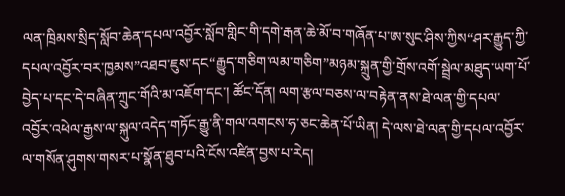ལན་ཁྲིམས་སྲིད་སློབ་ཆེན་དཔལ་འབྱོར་སློབ་གླིང་གི་དགེ་རྒན་ཆེ་མོ་བ་གཞོན་པ་ཨ་སུང་ཤིས་ཀྱིས“ཤར་རྒྱུད་ཀྱི་དཔལ་འབྱོར་བར་ཁྱམས”འཐབ་ཇུས་དང“རྒྱུད་གཅིག་ལམ་གཅིག”མཉམ་སྐྲུན་གྱི་གྲོས་འགོ་སྦྲེལ་མཐུད་ཡག་པོ་བྱེད་པ་དང་དེ་བཞིན་ཀྲུང་གོའི་མ་འཇོག་དང་། ཚོང་དོན། ལག་རྩལ་བཅས་ལ་བརྟེན་ནས་ཐེ་ལན་གྱི་དཔལ་འབྱོར་འཕེལ་རྒྱས་ལ་སྐུལ་འདེད་གཏོང་རྒྱུ་ནི་གལ་འགངས་ཧ་ཅང་ཆེན་པོ་ཡིན། དེ་ལས་ཐེ་ལན་གྱི་དཔལ་འབྱོར་ལ་གསོན་ཤུགས་གསར་པ་སྣོན་ཐུབ་པའི་ངོས་འཛིན་བྱས་པ་རེད།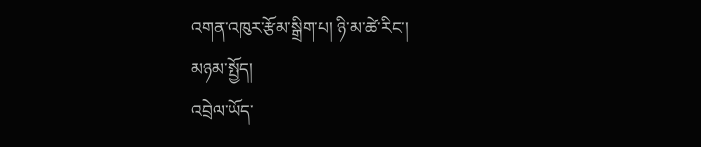འགན་འཁུར་རྩོམ་སྒྲིག་པ། ཉི་མ་ཚེ་རིང་།
མཉམ་སྤྱོད།
འབྲེལ་ཡོད་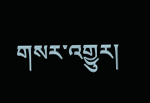གསར་འགྱུར།